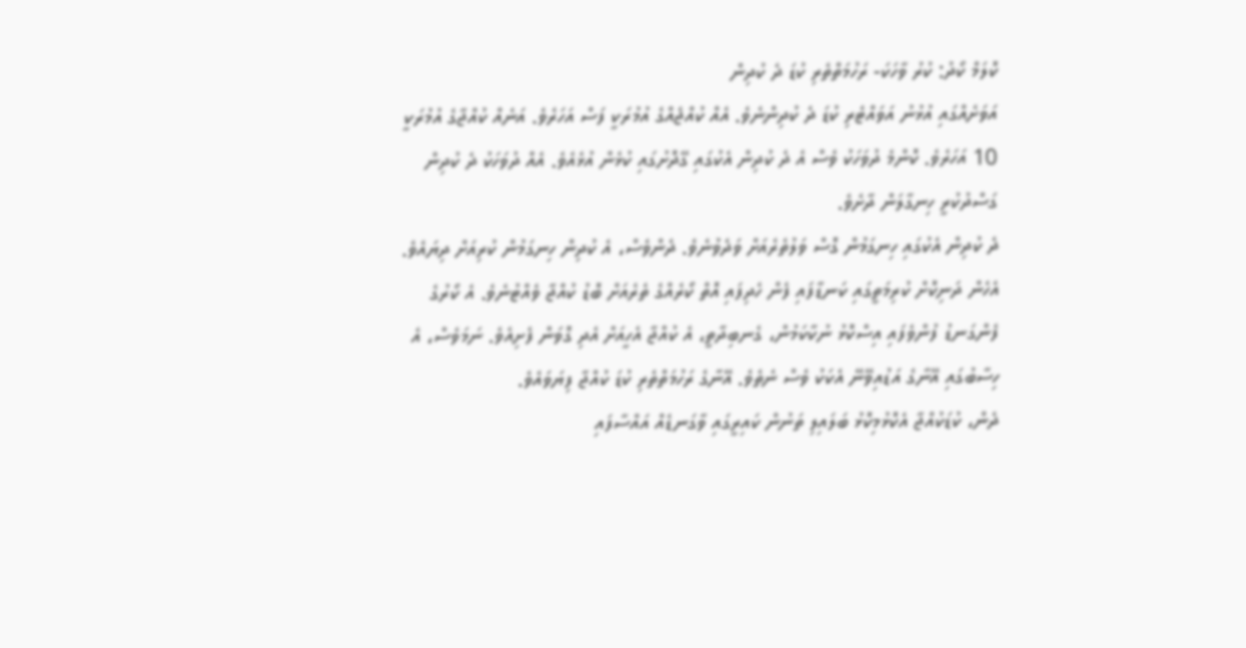ކޮލަމް ކޯދު: ކުރު ވާހަކަ- ރަހުމަތްތެރި ކުޑަ ދެ ކުދިން
އަވަށެއްގައި އުޅުނު އަވައްޓެރި ކުޑަ ދެ ކުދިންނެވެ. އެއް ކުއްޖެއްގެ އުމުރަކީ ފަސް އަހަރެވެ. އަނެއް ކުއްޖާގެ އުމުރަކީ 10 އަހަރެވެ. ކޮންމެ ދުވަހަކު ވެސް އެ ދެ ކުދިން އެކުގައި ގޭދޮށުގައި ކުޅެން އުޅެއެވެ. އެއް ދުވަހަކު ދެ ކުދިން ގަސްދުކުރީ ހިނގާލަން ދާށެވެ.
ދެ ކުދިން އެކުގައި ހިނގަމުން ގޮސް ވަލުތެރެއަށް ވަދެވުނެވެ. ދެންވެސް، އެ ކުދިން ހިނގަމުން ކުރިއަށް ދިޔައެވެ. އެހެން ދަނިކޮށް ކުރިމަތީގައި ކަނޑާފައި ފެން ހެދިފައި އޮތް ކޯރެއްގެ ތެރެއަށް ބޮޑު ކުއްޖާ ވެއްޓުނެވެ. އެ ކޯރުގެ ފެންގަނޑު ފުންވެފައި އިސްކޮޅު ނުކާކަމުން، ގެނބިދާތީ، އެ ކުއްޖާ އެހީއަށް އެދި ގޮވަން ފެށިއެވެ. ނަމަވެސް، އެ ހިސާބުގައި އޭނާގެ އަޑުއިވޭނޭ އެކަކު ވެސް ނެތެވެ. އޭނާގެ ރަހުމަތްތެރި ކުޑަ ކުއްޖާ ފިޔަވައެވެ.
ދެން، ކުޑަކުއްޖާ އެކޮޅުމިކޮޅު ބަލައިލި ތަނުން ކައިރީގައި ވާގަނޑެއް އައްސާފައި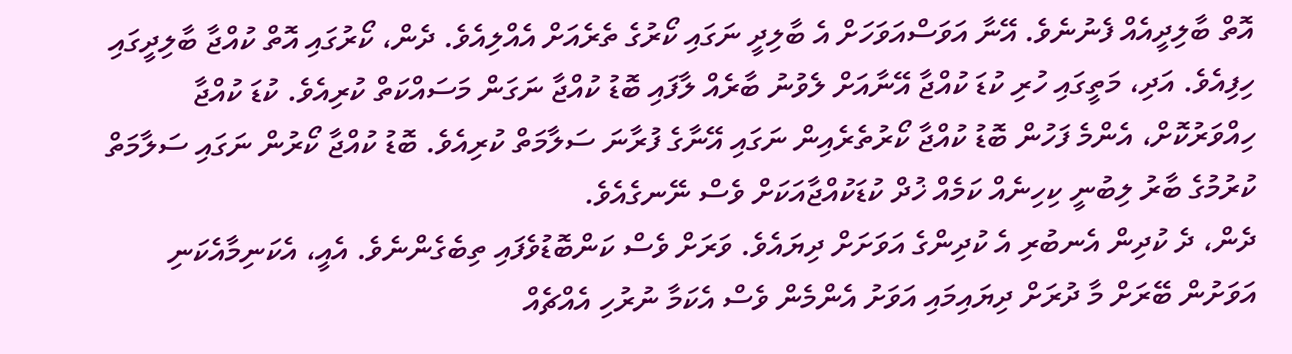އޮތް ބާލިދީއެއް ފެނުނެވެ. އޭނާ އަވަސްއަވަހަށް އެ ބާލިދީ ނަގައި ކޯރުގެ ތެރެއަށް އެއްލިއެވެ. ދެން، ކޯރުގައި އޮތް ކުއްޖާ ބާލިދީގައި ހިފިއެވެ. އަދި، މަތީގައި ހުރި ކުޑަ ކުއްޖާ އޭނާއަށް ލެވުނު ބާރެއް ލާފައި ބޮޑު ކުއްޖާ ނަގަން މަސައްކަތް ކުރިއެވެ. ކުޑަ ކުއްޖާ ހިއްވަރުކޮށް، އެންމެ ފަހުން ބޮޑު ކުއްޖާ ކޯރުތެރެއިން ނަގައި އޭނާގެ ފުރާނަ ސަލާމަތް ކުރިއެވެ. ބޮޑު ކުއްޖާ ކޯރުން ނަގައި ސަލާމަތް ކުރުމުގެ ބާރު ލިބުނީ ކިހިނެއް ކަމެއް ޚުދް ކުޑަކުއްޖާއަކަށް ވެސް ނޭނގެއެވެ.
ދެން، ދެ ކުދިން އެނބުރި އެ ކުދިންގެ އަވަށަށް ދިޔައެވެ. ވަރަށް ވެސް ކަންބޮޑުވެފައި ތިބެގެންނެވެ. އެއީ، އެކަނިމާއެކަނި އަވަށުން ބޭރަށް މާ ދުރަށް ދިޔައިމައި އަވަށު އެންމެން ވެސް އެކަމާ ނުރުހި އެއްޗެއް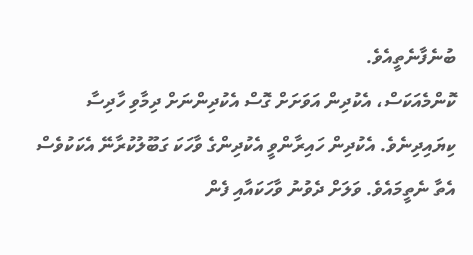ބުނެފާނެތީއެވެ.
ކޮންމެއަކަސް، އެކުދިން އަވަށަށް ގޮސް އެކުދިންނަށް ދިމާވި ހާދިސާ ކިޔައިދިނެވެ. އެކުދިން ހައިރާންވީ އެކުދިންގެ ވާހަކަ ގަބޫލުކުރާނޭ އެކަކުވެސް އެތާ ނެތީމައެވެ. ވަލަށް ދެވުނު ވާހަކައާއި ފެން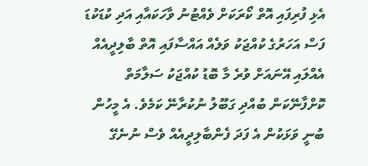އެޅި ފުރިފައި އޮތް ކޯރަކަށް ވެއްޓުނު ވާހަކައާއި އަދި ކުޑަކުޑަ ފަސް އަހަރުގެ ކުއްޖަކު ވަލެއް އައްސާފައި އޮތް ބާލިދީއެއް އެއްލައި އޭނައަށް ވުރެ މާ ބޮޑު ކުއްޖަކު ސަލާމަތް ކޮށްފާނޭކަން ބުއްދި ގަބޫލު ނުކުރާނޭ ކަމެވެ. އެ މީހުން ބުނީ ވަޅަކުން އެ ފަދަ ފެންބާލިދީއެއް ވެސް ނުނެގޭ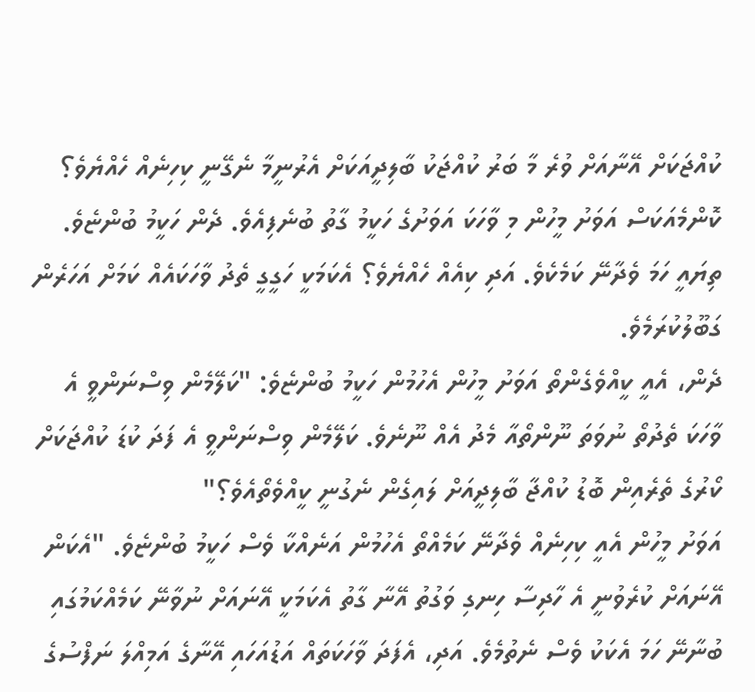ކުއްޖަކަށް އޭނާއަށް ވުރެ މާ ބަރު ކުއްޖަކު ބާލިދީއަކަށް އެރުނީމާ ނެގޭނީ ކިހިނެއް ހެއްޔެވެ؟
ކޮންމެއަކަސް އަވަށު މީހުން މި ވާހަކަ އަވަށުގެ ހަކީމު ގާތު ބުނެފިއެވެ. ދެން ހަކީމު ބުންޏެވެ. ތިޔައީ ހަމަ ވެދާނޭ ކަމެކެވެ. އަދި ކިއެއް ހެއްޔެވެ؟ އެކަމަކީ ހަގީގީ ތެދު ވާހަކައެއް ކަމަށް އަހަރެން ގަބޫލުކުރަމެވެ.
ދެން، އެއީ ކީއްވެގެންތޯ އަވަށު މީހުން އެހުމުން ހަކީމު ބުންޏެވެ: "ކަލޭމެން ވިސްނަންވީ އެ ވާހަކަ ތެދުތޯ ނުވަތަ ނޫންތޯއާ މެދު އެއް ނޫނެވެ. ކަލޭމެން ވިސްނަންވީ އެ ފަދަ ކުޑަ ކުއްޖަކަށް ކޯރުގެ ތެރެއިން ބޮޑު ކުއްޖާ ބާލިދީއަށް ލައިގެން ނެގުނީ ކީއްވެތޯއެވެ؟"
އަވަށު މީހުން އެއީ ކިހިނެއް ވެދާނޭ ކަމެއްތޯ އެހުމުން އަނެއްކާ ވެސް ހަކީމު ބުންޏެވެ. "އެކަން އޭނައަށް ކުރެވުނީ އެ ހާދިސާ ހިނގި ވަގުތު އޭނާ ގާތު އެކަމަކީ އޭނައަށް ނުވާނޭ ކަމެއްކަމުގައި ބުނާނޭ ހަމަ އެކަކު ވެސް ނެތުމެވެ. އަދި، އެފަދަ ވާހަކަތައް އަޑުއަހައި އޭނާގެ އަމިއްލަ ނަފްސުގެ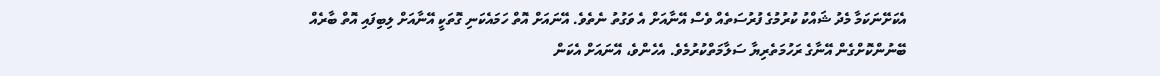އެކަށޭނަކަމާ މެދު ޝައްކު ކުރުމުގެ ފުރުސަތެއް ވެސް އޭނާއަށް އެ ވަގުތު ނެތެވެ. އޭނައަށް އޮތް ހަމައެކަނި ގޮތަކީ އޭނާއަށް ލިބިފައި އޮތް ބާރެއް ބޭނުންކޮށްގެން އޭނާގެ ރަހުމަތެރިޔާ ސަލާމަތްކުރުމެވެ. އެހެންވެ، އޭނައަށް އެކަން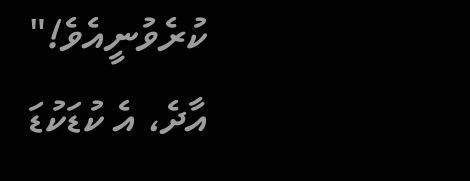ކުރެވުނީއެވެ!"
އާދެ، އެ ކުޑަކުޑަ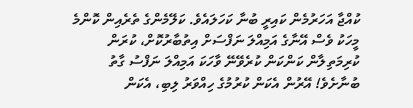ކުއްޖާ އަހަރުމެން ކައިރީ ބުނާ ކަހަލައެވެ. ކަލޭމެންގެ ތެރެއިން ކޮންމެ މީހަކު ވެސް އޭނާގެ އަމިއްލަ ނަފްސަށް އިތުބާރުކޮށް، ކުރަން ކުރިމަތިލާން ކަންކަން ކުރެވޭނޭ ވާހަކަ އަމިއްލަ ނަފްސު ގާތު ބުނާށެވެ! އޭރުން އެކަން ކުރުމުގެ ހިއްވަރު ލިބި، އެކަން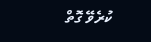ކުރެވޭ ގޮތް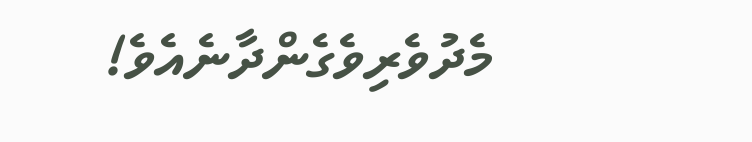މެދުވެރިވެގެންދާނެއެވެ!